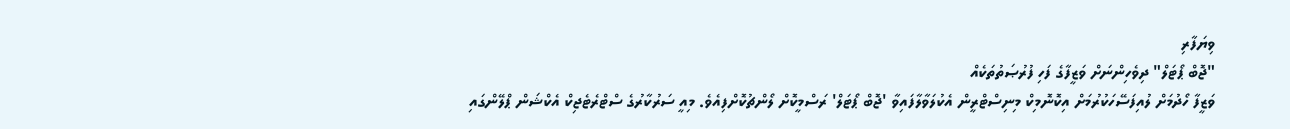ވިޔަފާރި
"ޖޮބް ޕޯޓަލް" ދިވެހިންނަށް ވަޒީފާގެ ފަހި ފުރުޞަތުތަކެއް
ވަޒީފާ ހޯދުމަށް ލުއިފަސޭހަކުރުމަށް އިކޮނޮމިކް މިނިސްޓްރީން އެކުލަވާލާފައިވާ 'ޖޮބް ޕޯޓަލް' ރަސްމީކޮށް ލޯންޗުކޮށްފިއެވެ. މިއީ ސަރުކާރުގެ ސްޓްރެޓެޖިކް އެކްޝަން ޕްލޭންގައި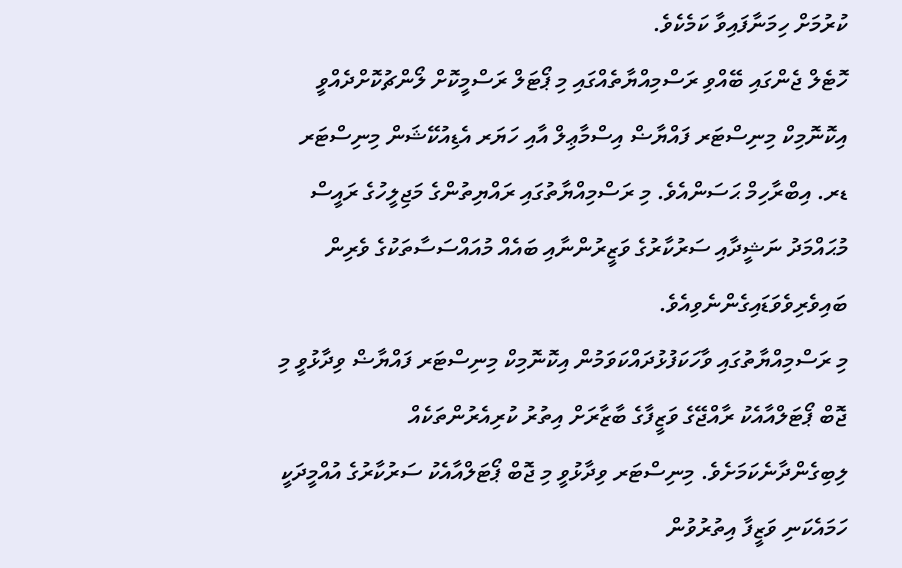ކުރުމަށް ހިމަނާފައިވާ ކަމެކެވެ.
ހޮޓެލް ޖެންގައި ބޭއްވި ރަސްމިއްޔާތެއްގައި މި ޕޯޓަލް ރަސްމީކޮށް ލޯންޗުކޮށްދެއްވީ އިކޮނޮމިކް މިނިސްޓަރ ފައްޔާޟް އިސްމާޢިލް އާއި ހަޔަރ އެޑިއުކޭޝަން މިނިސްޓަރ ޑރ. އިބްރާހިމް ޙަސަންއެވެ. މި ރަސްމިއްޔާތުގައި ރައްޔިތުންގެ މަޖިލީހުގެ ރައީސް މުޙައްމަދު ނަޝީދާއި ސަރުކާރުގެ ވަޒީރުންނާއި ބައެއް މުއައްސަސާތަކުގެ ވެރިން ބައިވެރިވެވަޑައިގެންނެވިއެވެ.
މި ރަސްމިއްޔާތުގައި ވާހަކަފުޅުދައްކަވަމުން އިކޮނޮމިކް މިނިސްޓަރ ފައްޔާޟް ވިދާޅުވީ މި ޖޮބް ޕޯޓަލްއާއެކު ރާއްޖޭގެ ވަޒީފާގެ ބާޒާރަށް އިތުރު ކުރިއެރުންތަކެއް ލިބިގެންދާނެކަމަށެވެ. މިނިސްޓަރ ވިދާޅުވީ މި ޖޮބް ޕޯޓަލްއާއެކު ސަރުކާރުގެ އުއްމީދަކީ ހަމައެކަނި ވަޒީފާ އިތުރުވުން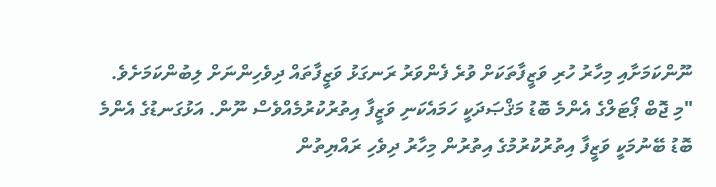ނޫންކަމަށާއި މިހާރު ހުރި ވަޒީފާތަކަށް ވުރެ ފެންވަރު ރަނގަޅު ވަޒީފާތައް ދިވެހިންނަށް ލިބުންކަމަށެވެ.
"މި ޖޮބް ޕޯޓަލްގެ އެންމެ ބޮޑު މަޤްޞަދަކީ ހަމައެކަނި ވަޒީފާ އިތުރުކުރުމެއްވެސް ނޫން. އަޅުގަނޑުގެ އެންމެ ބޮޑު ބޭނުމަކީ ވަޒީފާ އިތުރުކުރުމުގެ އިތުރުން މިހާރު ދިވެހި ރައްޔިތުން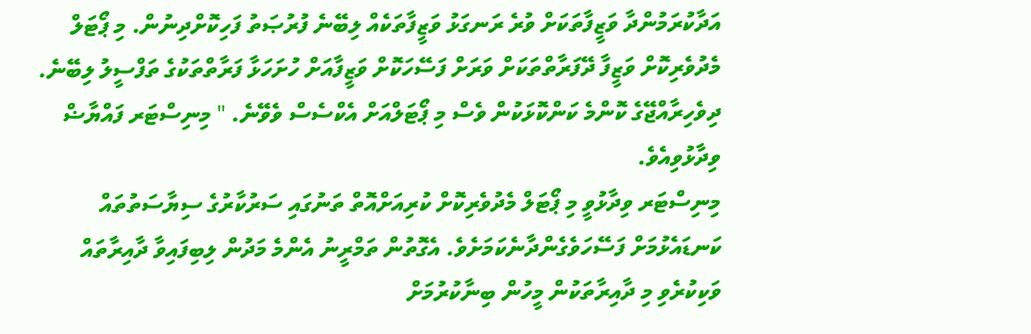އަދާކުރަމުންދާ ވަޒީފާތަކަށް ވުރެ ރަނގަޅު ވަޒީފާތަކެއް ލިބޭނެ ފުރުޞަތު ފަހިކޮށްދިނުން. މި ޕޯޓަލް މެދުވެރިކޮށް ވަޒީފާ ދޭފަރާތްތަކަށް ވަރަށް ފަސޭހަކޮށް ވަޒީފާއަށް ހުށަހަޅާ ފަރާތްތަކުގެ ތަފްސީލު ލިބޭނެ. ދިވެހިރާއްޖޭގެ ކޮންމެ ކަންކޮޅަކުން ވެސް މި ޕޯޓަލްއަށް އެކްސެސް ވެވޭނެ. " މިނިސްޓަރ ފައްޔާޟް ވިދާޅުވިއެވެ.
މިނިސްޓަރ ވިދާޅުވީ މި ޕޯޓަލް މެދުވެރިކޮށް ކުރިއަށްއޮތް ތަނުގައި ސަރުކާރުގެ ސިޔާސަތުތައް ކަނޑައެޅުމަށް ފަސޭހަވެގެންދާނެކަމަށެވެ. އެގޮތުން ތަމްރީނު އެންމެ މަދުން ލިބިފައިވާ ދާއިރާތައް ވަކިކުރެވި މި ދާއިރާތަކުން މީހުން ބިނާކުރުމަށް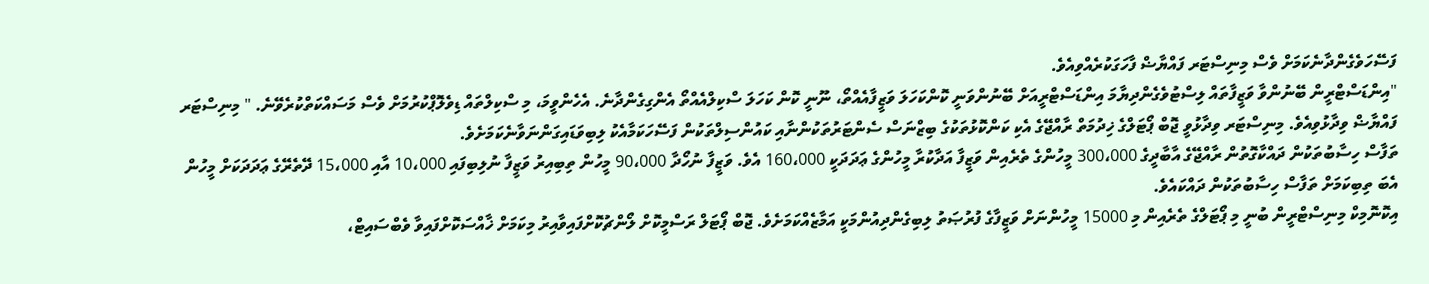ފަސޭހަވެގެންދާނެކަމަށް ވެސް މިނިސްޓަރ ފައްޔާޟް ފާހަގަކުރެއްވިއެވެ.
"އިންޑަސްޓްރީން ބޭނުންވާ ވަޒީފާތައް ލިސްޓުވެގެންދިޔާމަ އިންޑަސްޓްރީއަށް ބޭނުންވަނީ ކޮންކަހަލަ ވަޒީފާއެއްތޯ، ނޫނީ ކޮން ކަހަލަ ސްކިލްއެއްތޯ އެންގިގެންދާނެ. އެހެންވީމަ، މި ސްކިލްތައް ޑިވެލޮޕްކުރުމަށް ވެސް މަސައްކަތްކުރެވޭނެ. " މިނިސްޓަރ ފައްޔާޟް ވިދާޅުވިއެވެ. މިނިސްޓަރ ވިދާޅުވީ ޖޮބް ޕޯޓަލްގެ ޚިދުމަތް ރާއްޖޭގެ އެކި ކަންކޮޅުތަކުގެ ބިޒްނަސް ސެންޓަރުތަކުންނާއި ކައުންސިލްތަކުން ފަސޭހަކަމާއެކު ލިބިވަޑައިގަންނަވާނެކަމަށެވެ.
ތަފާސް ހިސާބުތަކުން ދައްކާގޮތުން ރާއްޖޭގެ އާބާދީގެ 300،000 މީހުންގެ ތެރެއިން ވަޒީފާ އަދާކުރާ މީހުންގެ ޢަދަދަކީ 160،000 އެވެ. ވަޒީފާ ނުހޯދާ 90،000 މީހުން ތިބިއިރު ވަޒީފާ ނުލިބިފައި 10،000 އާއި 15،000 ދޭތެރޭގެ ޢަދަދަކަށް މީހުން އެބަ ތިބިކަމަށް ތަފާސް ހިސާބުތަކުން ދައްކައެވެ.
އިކޮނޮމިކް މިނިސްޓްރީން ބުނީ މި ޕޯޓަލްގެ ތެރެއިން މި 15000 މީހުންނަށް ވަޒީފާގެ ފުރުޞަތު ލިބިގެންދިއުންމަކީ އަމާޒެއްކަމަށެވެ. ޖޮބް ޕޯޓަލް ރަސްމީކޮށް ލޯންޗުކޮށްފައިވާއިރު މިކަމަށް ޚާއްސަކޮށްފައިވާ ވެބްސައިޓް،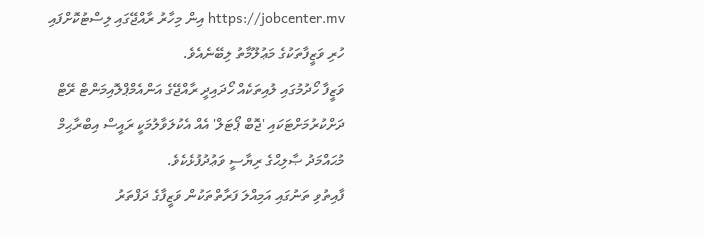https://jobcenter.mv އިން މިހާރު ރާއްޖޭގައި ލިސްޓުކޮށްފައި ހުރި ވަޒީފާތަކުގެ މަޢުލޫމާތު ލިބޭނެއެވެ.
ވަޒީފާ ހޯދުމުގައި ލުއިތަކެއް ހޯދައިދީ ރާއްޖޭގެ އަންއެމްޕްލޮއިމަންޓް ރޭޓް ދަށްކުރުމަށްޓަކައި 'ޖޮބް ޕޯޓަލް' އެއް އެކުލަވާލުމަކީ ރައީސް އިބްރާޙިމް މުޙައްމަދު ޞާލިޙްގެ ރިޔާސީ ވަޢުދުފުޅެކެވެ.
ފާއިތުވި ތަނުގައި އަމިއްލަ ފަރާތްތަކުން ވަޒީފާގެ ދަފްތަރު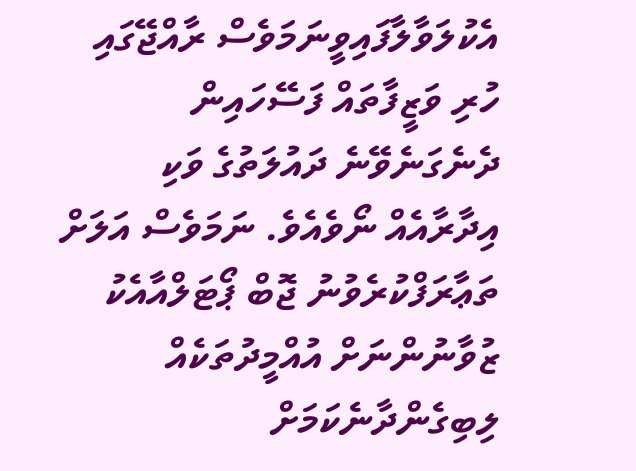އެކުލަވާލާފައިވީނަމަވެސް ރާއްޖޭގައި ހުރި ވަޒީފާތައް ފަސޭހައިން ދެނެގަނެވޭނެ ދައުލަތުގެ ވަކި އިދާރާއެއް ނޯވެއެވެ. ނަމަވެސް އަލަށް ތަޢާރަފްކުރެވުނު ޖޮބް ޕޯޓަލްއާއެކު ޒުވާނުންނަށް އުއްމީދުތަކެއް ލިބިގެންދާނެކަމަށް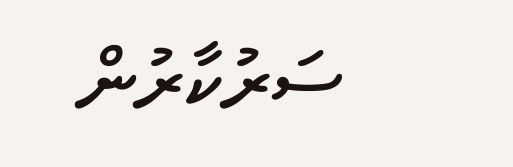ސަރުކާރުން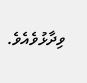ވިދާޅުވެއެވެ.